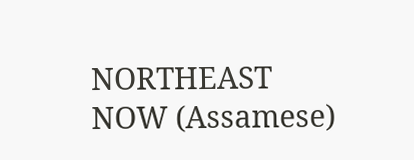NORTHEAST NOW (Assamese)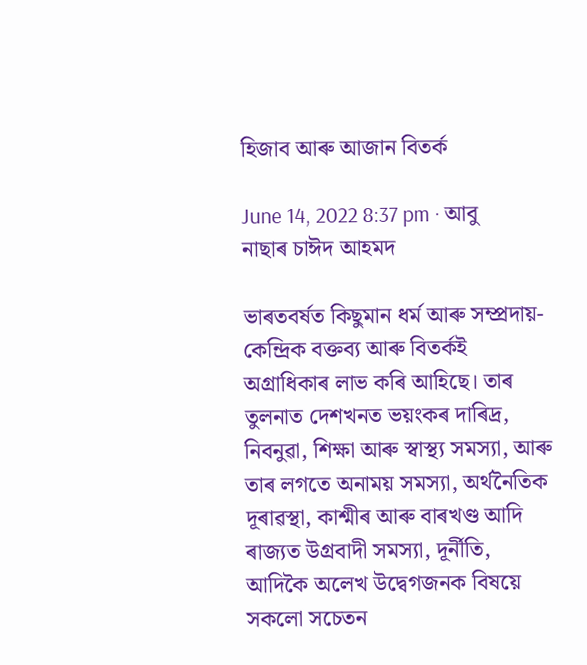হিজাব আৰু আজান বিতৰ্ক

June 14, 2022 8:37 pm · আবু নাছাৰ চাঈদ আহমদ

ভাৰতবৰ্ষত কিছুমান ধৰ্ম আৰু সম্প্ৰদায়-কেন্দ্ৰিক বক্তব্য আৰু বিতৰ্কই অগ্ৰাধিকাৰ লাভ কৰি আহিছে। তাৰ তুলনাত দেশখনত ভয়ংকৰ দাৰিদ্ৰ, নিবনুৱা, শিক্ষা আৰু স্বাস্থ্য সমস্যা, আৰু তাৰ লগতে অনাময় সমস্যা, অৰ্থনৈতিক দূৰাৱস্থা, কাশ্মীৰ আৰু বাৰখণ্ড আদি ৰাজ্যত উগ্ৰবাদী সমস্যা, দূৰ্নীতি, আদিকৈ অলেখ উদ্বেগজনক বিষয়ে সকলো সচেতন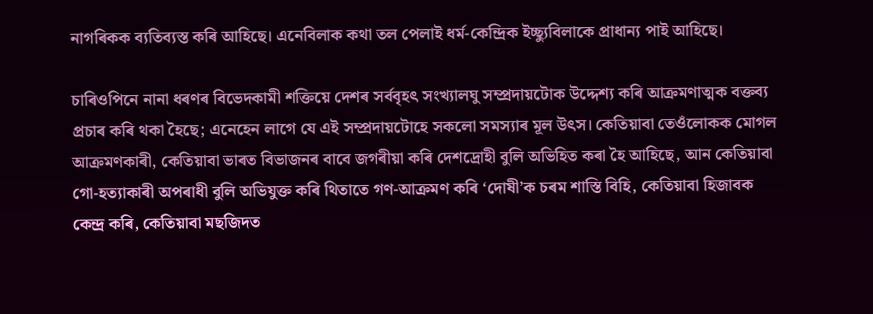নাগৰিকক ব্যতিব্যস্ত কৰি আহিছে। এনেবিলাক কথা তল পেলাই ধৰ্ম-কেন্দ্ৰিক ইচ্ছ্যুবিলাকে প্রাধান্য পাই আহিছে।

চাৰিওপিনে নানা ধৰণৰ বিভেদকামী শক্তিয়ে দেশৰ সৰ্ববৃহৎ সংখ্যালঘু সম্প্ৰদায়টোক উদ্দেশ্য কৰি আক্ৰমণাত্মক বক্তব্য প্রচাৰ কৰি থকা হৈছে; এনেহেন লাগে যে এই সম্প্ৰদায়টোহে সকলো সমস্যাৰ মূল উৎস। কেতিয়াবা তেওঁলোকক মোগল আক্ৰমণকাৰী, কেতিয়াবা ভাৰত বিভাজনৰ বাবে জগৰীয়া কৰি দেশদ্ৰোহী বুলি অভিহিত কৰা হৈ আহিছে, আন কেতিয়াবা গো-হত্যাকাৰী অপৰাধী বুলি অভিযুক্ত কৰি থিতাতে গণ-আক্ৰমণ কৰি ‘দোষী’ক চৰম শাস্তি বিহি, কেতিয়াবা হিজাবক কেন্দ্ৰ কৰি, কেতিয়াবা মছজিদত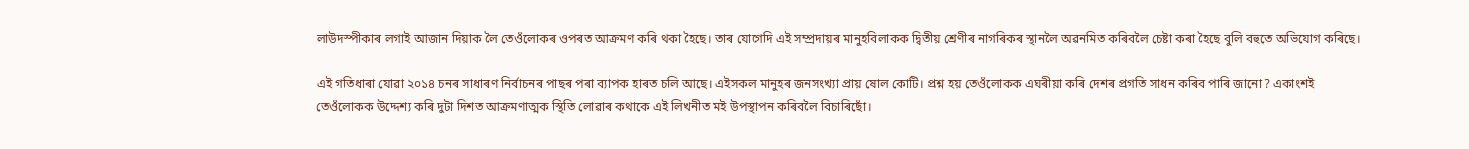লাউদস্পীকাৰ লগাই আজান দিয়াক লৈ তেওঁলোকৰ ওপৰত আক্ৰমণ কৰি থকা হৈছে। তাৰ যোগেদি এই সম্প্ৰদায়ৰ মানুহবিলাকক দ্বিতীয় শ্ৰেণীৰ নাগৰিকৰ স্থানলৈ অৱনমিত কৰিবলৈ চেষ্টা কৰা হৈছে বুলি বহুতে অভিযোগ কৰিছে।

এই গতিধাৰা যোৱা ২০১৪ চনৰ সাধাৰণ নিৰ্বাচনৰ পাছৰ পৰা ব্যাপক হাৰত চলি আছে। এইসকল মানুহৰ জনসংখ্যা প্রায় ষোল কোটি। প্রশ্ন হয় তেওঁলোকক এঘৰীয়া কৰি দেশৰ প্রগতি সাধন কৰিব পাৰি জানো? একাংশই তেওঁলোকক উদ্দেশ্য কৰি দুটা দিশত আক্ৰমণাত্মক স্থিতি লোৱাৰ কথাকে এই লিখনীত মই উপস্থাপন কৰিবলৈ বিচাৰিছোঁ।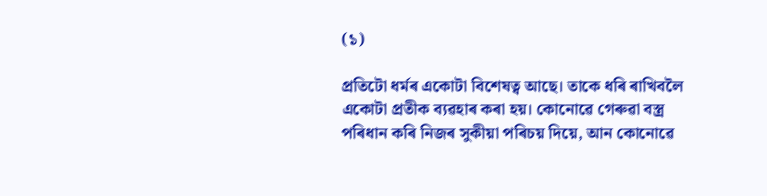(১)

প্রতিটো ধৰ্মৰ একোটা বিশেষত্ব আছে। তাকে ধৰি ৰাখিবলৈ একোটা প্রতীক ব্যৱহাৰ কৰা হয়। কোনোৱে গেৰুৱা বস্ত্ৰ পৰিধান কৰি নিজৰ সুকীয়া পৰিচয় দিয়ে, আন কোনোৱে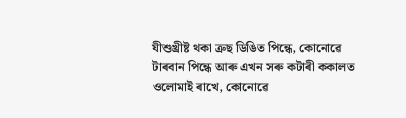যীশুখ্ৰীষ্ট থকা ত্ৰুছ ডিঙিত পিন্ধে, কোনোৱে টাৰবান পিন্ধে আৰু এখন সৰু কটাৰী ককালত ওলোমাই ৰাখে, কোনোৱে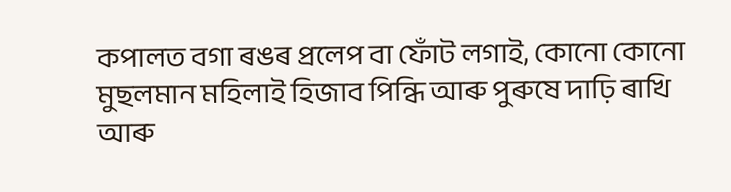কপালত বগা ৰঙৰ প্রলেপ বা ফোঁট লগাই, কোনো কোনো মুছলমান মহিলাই হিজাব পিন্ধি আৰু পুৰুষে দাঢ়ি ৰাখি আৰু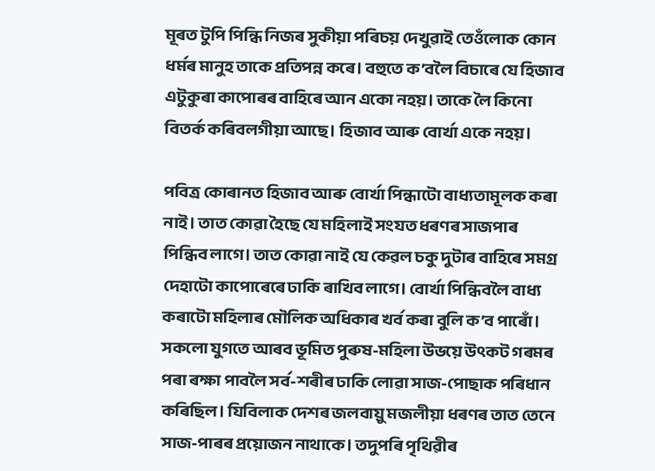মূৰত টুপি পিন্ধি নিজৰ সুকীয়া পৰিচয় দেখুৱাই তেওঁলোক কোন ধৰ্মৰ মানুহ তাকে প্রতিপন্ন কৰে। বহুতে ক’বলৈ বিচাৰে যে হিজাব এটুকুৰা কাপোৰৰ বাহিৰে আন একো নহয়। তাকে লৈ কিনো বিতৰ্ক কৰিবলগীয়া আছে। হিজাব আৰু বোৰ্খা একে নহয়।

পবিত্ৰ কোৰানত হিজাব আৰু বোৰ্খা পিন্ধাটো বাধ্যতামূলক কৰা নাই। তাত কোৱা হৈছে যে মহিলাই সংযত ধৰণৰ সাজপাৰ পিন্ধিব লাগে। তাত কোৱা নাই যে কেৱল চকু দুটাৰ বাহিৰে সমগ্ৰ দেহাটো কাপোৰেৰে ঢাকি ৰাখিব লাগে। বোৰ্খা পিন্ধিবলৈ বাধ্য কৰাটো মহিলাৰ মৌলিক অধিকাৰ খৰ্ব কৰা বুলি ক’ব পাৰোঁ। সকলো যুগতে আৰব ভূমিত পুৰুষ-মহিলা উভয়ে উৎকট গৰমৰ পৰা ৰক্ষা পাবলৈ সৰ্ব-শৰীৰ ঢাকি লোৱা সাজ-পোছাক পৰিধান কৰিছিল। যিবিলাক দেশৰ জলবায়ু মজলীয়া ধৰণৰ তাত তেনে সাজ-পাৰৰ প্রয়োজন নাথাকে। তদুপৰি পৃথিৱীৰ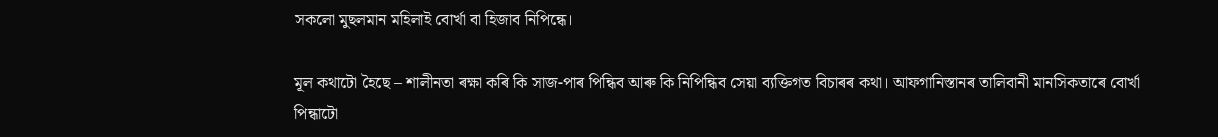সকলো মুছলমান মহিলাই বোৰ্খা বা হিজাব নিপিন্ধে।

মূল কথাটো হৈছে – শালীনতা ৰক্ষা কৰি কি সাজ-পাৰ পিন্ধিব আৰু কি নিপিন্ধিব সেয়া ব্যক্তিগত বিচাৰৰ কথা। আফগানিস্তানৰ তালিবানী মানসিকতাৰে বোৰ্খা পিন্ধাটো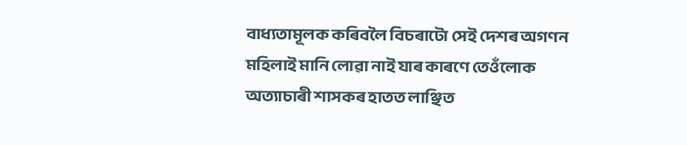বাধ্যতামূলক কৰিবলৈ বিচৰাটো সেই দেশৰ অগণন মহিলাই মানি লোৱা নাই যাৰ কাৰণে তেওঁলোক অত্যাচাৰী শাসকৰ হাতত লাঞ্ছিত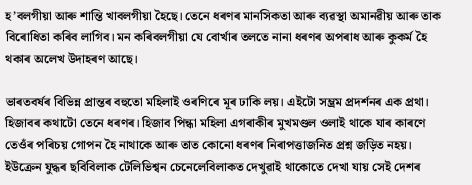হ’বলগীয়া আৰু শান্তি খাবলগীয়া হৈছে। তেনে ধৰণৰ মানসিকতা আৰু ব্যৱস্থা অমানৱীয় আৰু তাক বিৰোধিতা কৰিব লাগিব। মন কৰিবলগীয়া যে বোৰ্খাৰ তলতে নানা ধৰণৰ অপৰাধ আৰু কুকৰ্ম হৈ থকাৰ অলেখ উদাহৰণ আছে।

ভাৰতবৰ্ষৰ বিভিন্ন প্ৰান্তৰ বহুতো মহিলাই ওৰণিৰে মূৰ ঢাকি লয়। এইটো সম্ভ্ৰম প্রদৰ্শনৰ এক প্রথা। হিজাবৰ কথাটো তেনে ধৰণৰ। হিজাব পিন্ধা মহিলা এগৰাকীৰ মুখমণ্ডল ওলাই থাকে যাৰ কাৰণে তেওঁৰ পৰিচয় গোপন হৈ নাথাকে আৰু তাত কোনো ধৰণৰ নিৰাপত্তাজনিত প্রশ্ন জড়িত নহয়। ইউক্ৰেন যুদ্ধৰ ছবিবিলাক টেলিভিশ্বন চেনেলেবিলাকত দেখুৱাই থাকোতে দেখা যায় সেই দেশৰ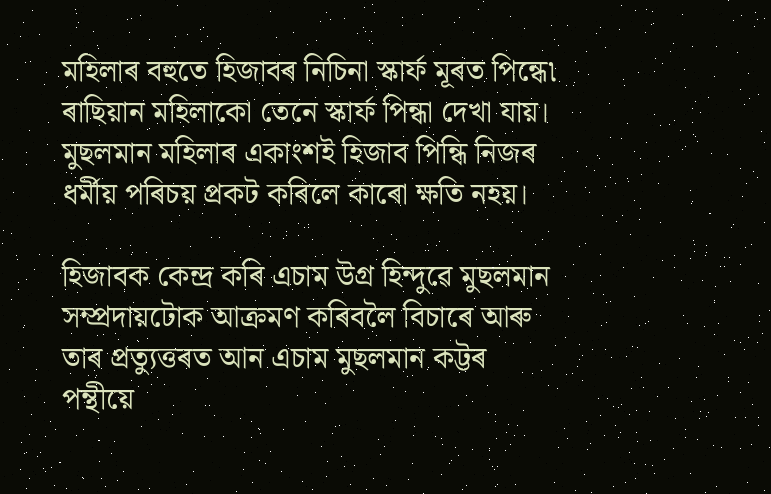মহিলাৰ বহুতে হিজাবৰ নিচিনা স্কাৰ্ফ মূৰত পিন্ধে৷ ৰাছিয়ান মহিলাকো তেনে স্কাৰ্ফ পিন্ধা দেখা যায়। মুছলমান মহিলাৰ একাংশই হিজাব পিন্ধি নিজৰ ধৰ্মীয় পৰিচয় প্ৰকট কৰিলে কাৰো ক্ষতি নহয়।

হিজাবক কেন্দ্ৰ কৰি এচাম উগ্র হিন্দুৱে মুছলমান সম্প্ৰদায়টোক আক্ৰমণ কৰিবলৈ বিচাৰে আৰু তাৰ প্ৰত্যুত্তৰত আন এচাম মুছলমান কট্টৰ পন্থীয়ে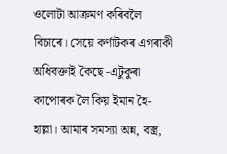ওলোটা আক্ৰমণ কৰিবলৈ বিচাৰে। সেয়ে কৰ্ণাটকৰ এগৰাকী অধিবক্তাই কৈছে -এটুকুৰা কাপোৰক লৈ কিয় ইমান হৈ-হাল্লা। আমাৰ সমস্যা অন্ন, বস্ত্ৰ,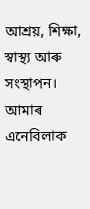আশ্ৰয়, শিক্ষা, স্বাস্থ্য আৰু সংস্থাপন। আমাৰ এনেবিলাক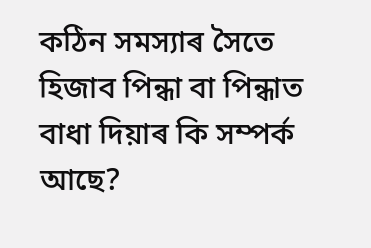কঠিন সমস্যাৰ সৈতে হিজাব পিন্ধা বা পিন্ধাত বাধা দিয়াৰ কি সম্পৰ্ক আছে?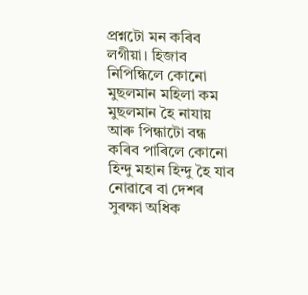প্রশ্নটো মন কৰিব লগীয়া। হিজাব নিপিন্ধিলে কোনো মুছলমান মহিলা কম মুছলমান হৈ নাযায় আৰু পিন্ধাটো বন্ধ কৰিব পাৰিলে কোনো হিন্দু মহান হিন্দু হৈ যাব নোৱাৰে বা দেশৰ সুৰক্ষা অধিক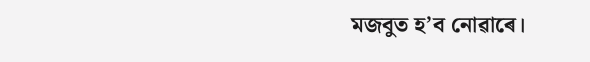মজবুত হ’ব নোৱাৰে।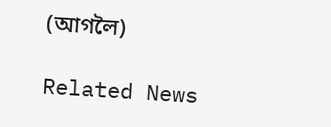(আগলৈ)

Related News